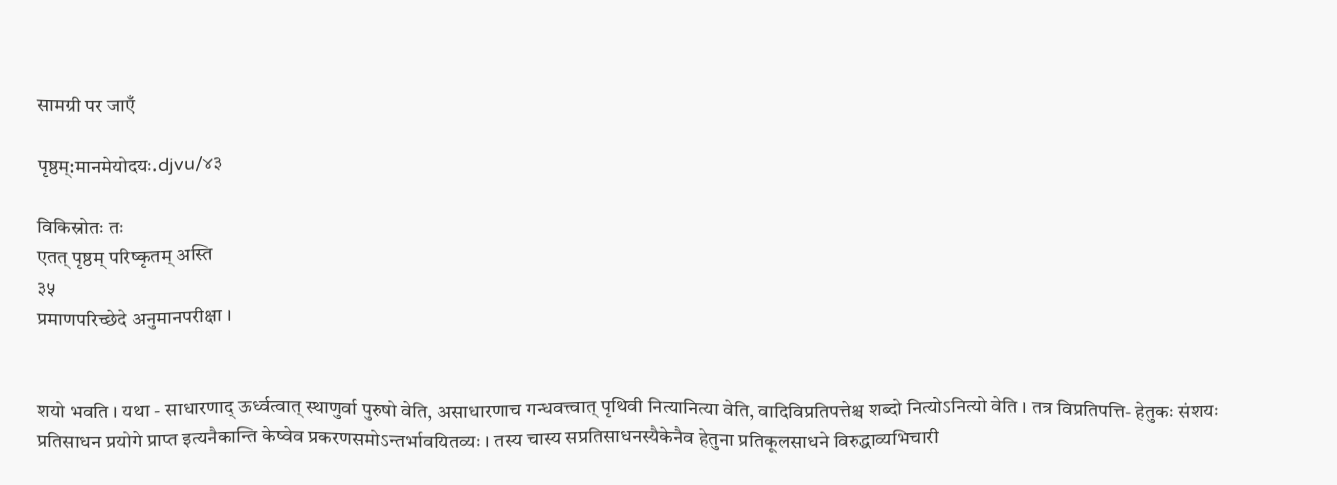सामग्री पर जाएँ

पृष्ठम्:मानमेयोदयः.djvu/४३

विकिस्रोतः तः
एतत् पृष्ठम् परिष्कृतम् अस्ति
३५
प्रमाणपरिच्छेदे अनुमानपरीक्षा ।


शयो भवति । यथा - साधारणाद् ऊर्ध्वत्वात् स्थाणुर्वा पुरुषो वेति, असाधारणाच गन्धवत्त्वात् पृथिवी नित्यानित्या वेति, वादिविप्रतिपत्तेश्च शब्दो नित्योऽनित्यो वेति । तत्र विप्रतिपत्ति- हेतुकः संशयः प्रतिसाधन प्रयोगे प्राप्त इत्यनैकान्ति केष्वेव प्रकरणसमोऽन्तर्भावयितव्यः । तस्य चास्य सप्रतिसाधनस्यैकेनैव हेतुना प्रतिकूलसाधने विरुद्धाव्यभिचारी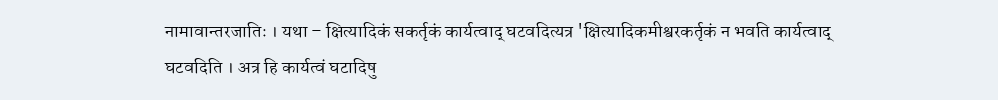नामावान्तरजातिः । यथा – क्षित्यादिकं सकर्तृकं कार्यत्वाद् घटवदित्यत्र 'क्षित्यादिकमीश्वरकर्तृकं न भवति कार्यत्वाद् घटवदिति । अत्र हि कार्यत्वं घटादिषु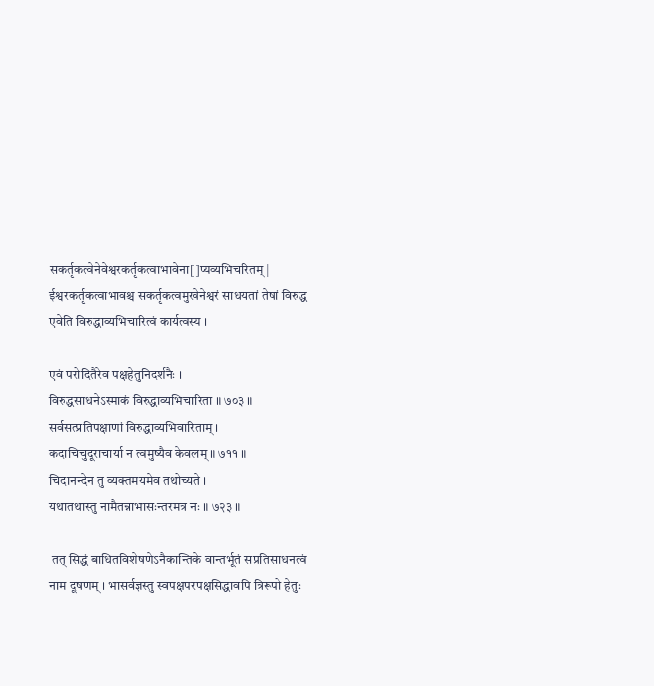सकर्तृकत्वेनेवेश्वरकर्तृकत्वाभावेना[]प्यव्यभिचरितम् | ईश्वरकर्तृकत्वाभावश्च सकर्तृकत्वमुखेनेश्वरं साधयतां तेषां विरुद्ध एवेति विरुद्धाव्यभिचारित्वं कार्यत्वस्य ।

एवं परोदितैरेव पक्षहेतुनिदर्शनैः ।
विरुद्धसाधनेऽस्माकं विरुद्धाव्यभिचारिता ॥ ७०३ ॥
सर्वसत्प्रतिपक्षाणां विरुद्धाव्यभिवारिताम् ।
कदाचिचुदूराचार्या न त्वमुष्यैव केवलम् ॥ ७११ ॥
चिदानन्देन तु व्यक्तमयमेव तथोच्यते ।
यथातथास्तु नामैतन्नाभासःन्तरमत्र नः ॥ ७२३ ॥

 तत् सिद्धं बाधितविशेषणेऽनैकान्तिके वान्तर्भूतं सप्रतिसाधनत्वं नाम दूषणम् । भासर्वज्ञस्तु स्वपक्षपरपक्षसिद्धावपि त्रिरूपो हेतुः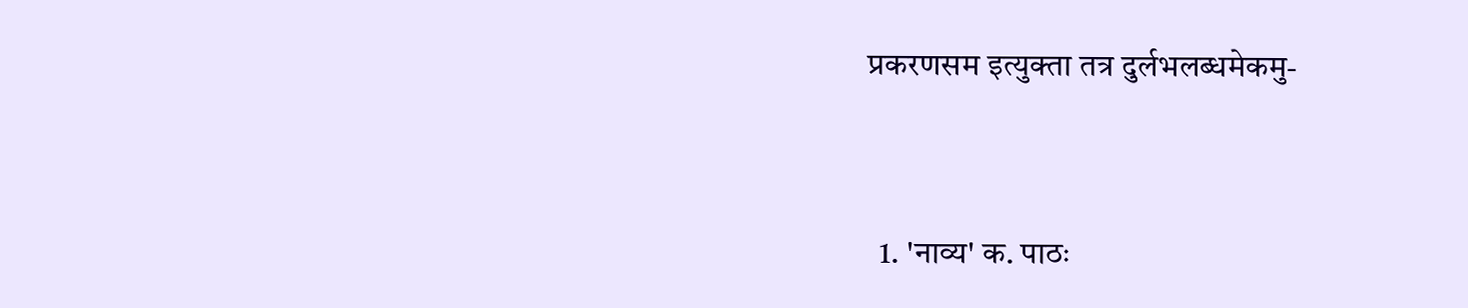प्रकरणसम इत्युक्ता तत्र दुर्लभलब्धमेकमु-


  1. 'नाव्य' क. पाठः